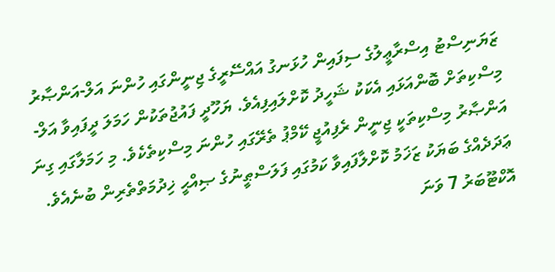ޒަޔަނިސްޓު އިސްރާޢީލުގެ ސިފައިން ހުޅަނގު އައްސޭރީގެ ޖިނީންގައި ހުންނަ އަލް-އަންޞާރު މިސްކިތަށް ބޮންއަޅައި އެކަކު ޝަހީދު ކޮށްލައިފިއެވެ. ޔަހޫދީ ފައުޖުތަކުން ހަމަލަ ދީފައިވާ އަލް-އަންޞާރު މިސްކިތަކީ ޖިނީން ރެފިއުޖީ ކޭމްޕު ތެރޭގައި ހުންނަ މިސްކިތެކެވެ. މި ހަމަލާގައި ގިނަ ޢަދަދެއްގެ ބަޔަކު ޒަޚަމު ކޮށްލާފައިވާ ކަމުގައި ފަލަސްޠީނުގެ ޞިއްޙީ ޚިދުމަތްތެރިން ބުނެއެވެ.
އޮކްޓޫބަރު 7 ވަނަ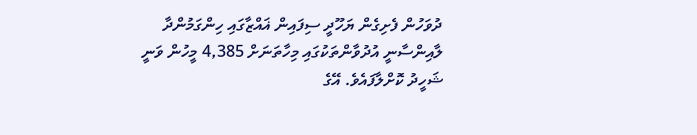ދުވަހުން ފެށިގެން ޔަހޫދީ ސިފައިން ޣައްޒާގައި ހިންގަމުންދާ ލާއިންސާނީ އުދުވާންތަކުގައި މިހާތަނަށް 4,385 މީހުން ވަނީ ޝަހީދު ކޮށްލާފައެވެ. އޭގެ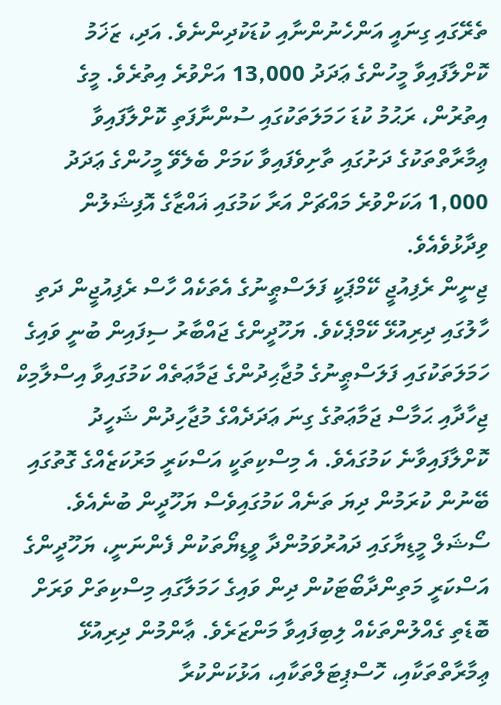ތެރޭގައި ގިނައީ އަންހެނުންނާއި ކުޑަކުދިންނެވެ. އަދި، ޒަޚަމު ކޮށްލާފައިވާ މީހުންގެ ޢަދަދު 13,000 އަށްވުރެ އިތުރެވެ. މީގެ އިތުރުން، ރަޙުމު ކުޑަ ހަމަލަތަކުގައި ސުންނާފަތި ކޮށްލާފައިވާ ޢިމާރާތްތަކުގެ ދަށުގައި ތާށިވެފައިވާ ކަމަށް ބެލެވޭ މީހުންގެ ޢަދަދު 1,000 އަކަށްވުރެ މައްޗަށް އަރާ ކަމުގައި ޣައްޒާގެ އޮފިޝަލުން ވިދާޅުވެއެވެ.
ޖިނީން ރެފިއުޖީ ކޭމްޕަކީ ފަލަސްޠީނުގެ އެތަކެއް ހާސް ރެފިއުޖީން ދަތި ހާލުގައި ދިރިއުޅޭ ކޭމްޕެކެވެ. ޔަހޫދީންގެ ޖައްބާރު ސިފައިން ބުނީ ވައިގެ ހަމަލަތަކުގައި ފަލަސްޠީނުގެ މުޖާޙިދުންގެ ޖަމާޢަތެއް ކަމުގައިވާ އިސްލާމިކް ޖިހާދާއި ޙަމާސް ޖަމާޢަތުގެ ގިނަ ޢަދަދެއްގެ މުޖާހިދުން ޝަހީދު ކޮށްލާފައިވާނެ ކަމުގައެވެ. އެ މިސްކިތަކީ އަސްކަރީ މަރުކަޒެއްގެ ގޮތުގައި ބޭނުން ކުރަމުން ދިޔަ ތަނެއް ކަމުގައިވެސް ޔަހޫދީން ބުނެއެވެ.
ސޯޝަލް މީޑިޔާގައި ދައުރުވަމުންދާ ވީޑިޔޯތަކުން ފެންނަނީ، ޔަހޫދީންގެ އަސްކަރީ މަތިންދާބޯޓަކުން ދިން ވައިގެ ހަމަލާގައި މިސްކިތަށް ވަރަށް ބޮޑެތި ގެއްލުންތަކެއް ލިބިފައިވާ މަންޒަރެވެ. ޢާންމުން ދިރިއުޅޭ ޢިމާރާތްތަކާއި، ހޮސްޕިޓަލްތަކާއި، އަޅުކަންކުރާ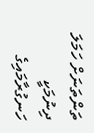ތަންތަނަށް ހަމަލަ ދިނުމަކީ ހަނގުރާމައިގެ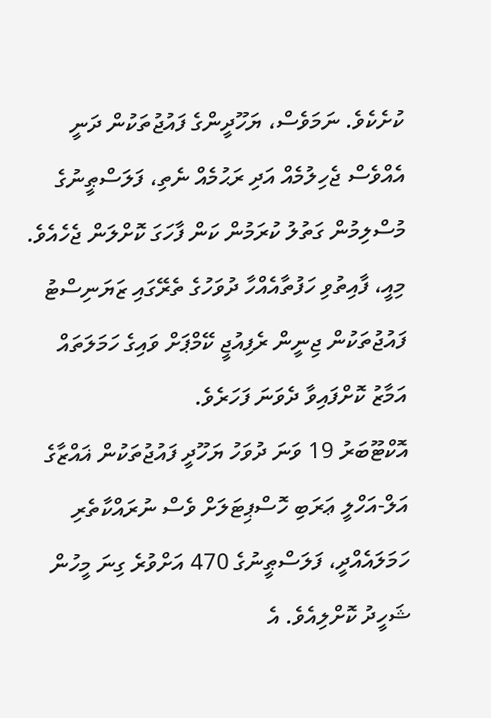ކުށެކެވެ. ނަމަވެސް، ޔަހޫދީންގެ ފައުޖުތަކުން ދަނީ އެއްވެސް ޖެހިލުމެއް އަދި ރަޙުމެއް ނެތި، ފަލަސްޠީނުގެ މުސްލިމުން ގަތުލު ކުރަމުން ކަން ފާހަގަ ކޮށްލަން ޖެހެއެވެ. މިއީ، ފާއިތުވި ހަފުތާއެއްހާ ދުވަހުގެ ތެރޭގައި ޒަޔަނިސްޓު ފައުޖުތަކުން ޖިނީން ރެފިއުޖީ ކޭމްޕަށް ވައިގެ ހަމަލަތައް އަމާޒު ކޮށްފައިވާ ދެވަނަ ފަހަރެވެ.
އޮކްޓޫބަރު 19 ވަނަ ދުވަހު ޔަހޫދީ ފައުޖުތަކުން ޣައްޒާގެ އަލް-އަހްލީ ޢަރަބި ހޮސްޕިޓަލަށް ވެސް ނުރައްކާތެރި ހަމަލައެއްދީ، ފަލަސްޠީނުގެ 470 އަށްވުރެ ގިނަ މީހުން ޝަހީދު ކޮށްލިއެވެ. އެ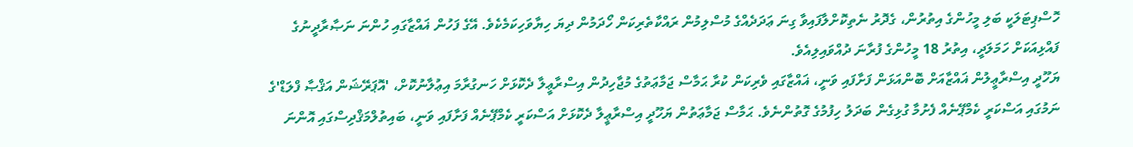ހޮސްޕިޓަލަކީ ބަލި މީހުންގެ އިތުރުން، ގެދޮރު ނެތިކޮށްލާފައިވާ ގިނަ ޢަދަދެއްގެ މުސްލިމުން ރައްކާތެރިކަން ހޯދަމުން ދިޔަ ހިޔާވަހިކަމެކެވެ. އޭގެ ފަހުން ޣައްޒާގައި ހުންނަ ނަޞާރާދީނުގެ ފައްޅިއަކަށް ހަމަލަދީ، އިތުރު 18 މީހުންގެ ފުރާނަ ދުއްވައިލިއެވެ.
ޔަހޫދީ އިސްރާޢީލުން ޣައްޒާއަށް ބޮންއަޅަން ފަށާފައި ވަނީ، ޣައްޒާގައި ވެރިކަން ކުރާ ޙަމާސް ޖަމާޢަތުގެ މުޖާހިދުން އިސްރާޢީލާ ދެކޮޅަށް ހަނގުރާމަ އިޢުލާނުކޮށް، 'އޮޕަރޭޝަން އަޤްޞާ ފްލަޑް'ގެ ނަމުގައި އަސްކަރީ ކެމްޕޭނެއް ފެށުމާ ގުޅިގެން ބަދަލު ހިފުމުގެ ގޮތުންނެވެ. ޙަމާސް ޖަމާޢަތުން ޔަހޫދީ އިސްރާޢީލާ ދެކޮޅަށް އަސްކަރީ ކެމްޕޭނެއް ފަށާފައި ވަނީ، ބައިތުލްމަޤްދިސްގައި އޮންނަ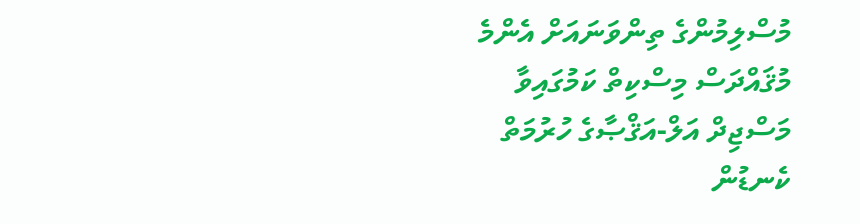މުސްލިމުންގެ ތިންވަނައަށް އެންމެ މުޤައްދަސް މިސްކިތް ކަމުގައިވާ މަސްޖިދް އަލް-އަޤްޞާގެ ހުރުމަތް ކެނޑުން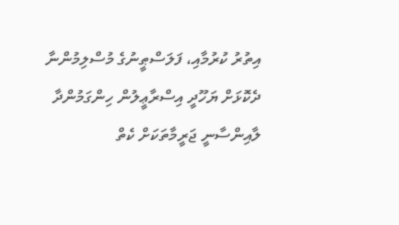އިތުރު ކުރުމާއި، ފަލަސްޠީނުގެ މުސްލިމުންނާ ދެކޮޅަށް ޔަހޫދީ އިސްރާޢީލުން ހިންގަމުންދާ ލާއިންސާނީ ޖަރީމާތަކަށް ކެތް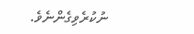ނުކުރެވިގެންނެވެ.